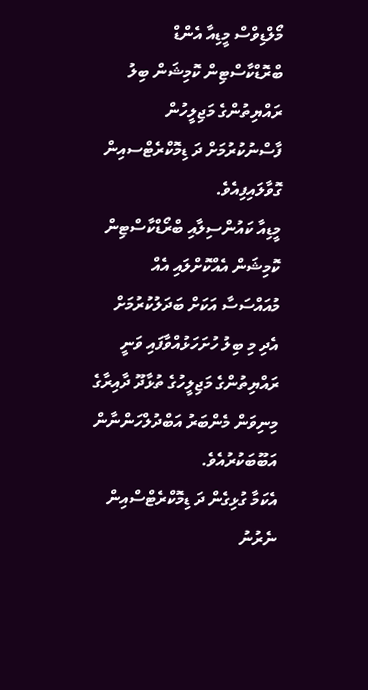މޯލްޑިވްސް މީޑިއާ އެންޑް ބްރޮޑްކާސްޓިން ކޮމިޝަން ބިލު ރައްޔިތުންގެ މަޖިލީހުން ފާސްނުކުރުމަށް ދަ ޑިމޮކްރެޓްސއިން ގޮވާލައިފިއެވެ.
މީޑިއާ ކައުންސިލާއި ބްރޯޑްކާސްޓިން ކޮމިޝަން އެއްކޮށްލައި އެއް މުއައްސަސާ އަކަށް ބަދަލުކުރުމަށް އެދި މި ބިލު ހުށަހަޅުއްވާފައި ވަނީ ރައްޔިތުންގެ މަޖިލީހުގެ ތުޅާދޫ ދާއިރާގެ މިނިވަން މެންބަރު އަބްދުލްހަންނާން އަބޫބަކުރުއެވެ.
އެކަމާ ގުޅިގެން ދަ ޑިމޮކްރެޓްސްއިން ނެރުނު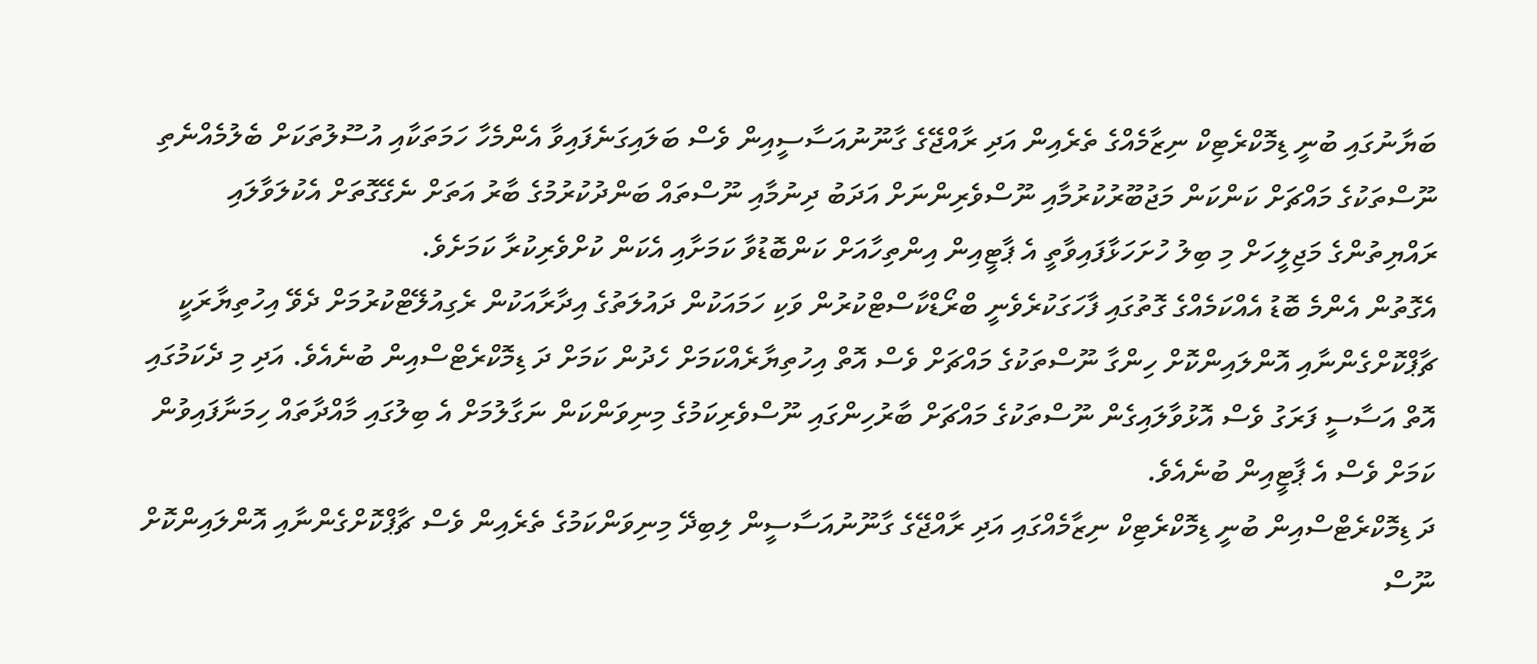ބަޔާނުގައި ބުނީ ޑިމޮކްރެޓިކް ނިޒާމެއްގެ ތެރެއިން އަދި ރާއްޖޭގެ ގާނޫނުއަސާސީއިން ވެސް ބަލައިގަނެފައިވާ އެންމެހާ ހަމަތަކާއި އުސޫލުތަކަށް ބެލުމެއްނެތި ނޫސްތަކުގެ މައްޗަށް ކަންކަން މަޖުބޫރުކުރުމާއި ނޫސްވެރިންނަށް އަދަބު ދިނުމާއި ނޫސްތައް ބަންދުކުރުމުގެ ބާރު އަތަށް ނެގޭގޮތަށް އެކުލަވާލައި ރައްޔިތުންގެ މަޖިލީހަށް މި ބިލު ހުށަހަޅާފައިވާތީ އެ ޕާޓީއިން އިންތިހާއަށް ކަންބޮޑުވާ ކަމަށާއި އެކަން ކުށްވެރިކުރާ ކަމަށެވެ.
އެގޮތުން އެންމެ ބޮޑު އެއްކަމެއްގެ ގޮތުގައި ފާހަގަކުރެވެނީ ބްރޯޑްކާސްޓްކުރުން ވަކި ހަމައަކުން ދައުލަތުގެ އިދާރާއަކުން ރެގިއުލޭޓްކުރުމަށް ދެވޭ އިހުތިޔާރަކީ ޗާޕްކޮށްގެންނާއި އޮންލައިންކޮށް ހިންގާ ނޫސްތަކުގެ މައްޗަށް ވެސް އޮތް އިހުތިޔާރެއްކަމަށް ހެދުން ކަމަށް ދަ ޑިމޮކްރެޓްސްއިން ބުނެއެވެ. އަދި މި ދެކަމުގައި އޮތް އަސާސީ ފަރަގު ވެސް އޮޅުވާލައިގެން ނޫސްތަކުގެ މައްޗަށް ބާރުހިންގައި ނޫސްވެރިކަމުގެ މިނިވަންކަން ނަގާލުމަށް އެ ބިލުގައި މާއްދާތައް ހިމަނާފައިވުން ކަމަށް ވެސް އެ ޕާޓީއިން ބުނެއެވެ.
ދަ ޑިމޮކްރެޓްސްއިން ބުނީ ޑިމޮކްރެޓިކް ނިޒާމެއްގައި އަދި ރާއްޖޭގެ ގާނޫނުއަސާސީން ލިބިދޭ މިނިވަންކަމުގެ ތެރެއިން ވެސް ޗާޕްކޮށްގެންނާއި އޮންލައިންކޮށް ނޫސް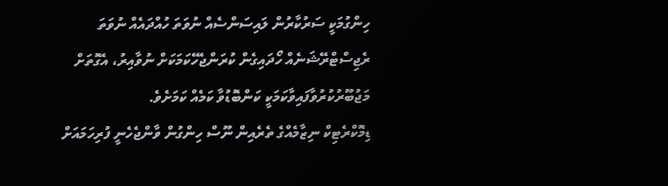ހިންގުމަކީ ސަރުކާރުން ލައިސަންސެއް ނުވަތަ ހުއްދައެއް ނުވަތަ ރެޖިސްޓްރޭޝަނެއް ހޯދައިގެން ކުރަންޖެހޭކަމަކަށް ނުވާއިރު، އެގޮތަށް މަޖުބޫރުކުރުވާފައިވާކަމަކީ ކަންބޮޑުވާ ކަމެއް ކަމަށެވެ.
ޑިމޮކްރެޓިކް ނިޒާމެއްގެ ތެރެއިން ނޫސް ހިންގުން ވާންޖެހެނީ ފުރިހަމައަށް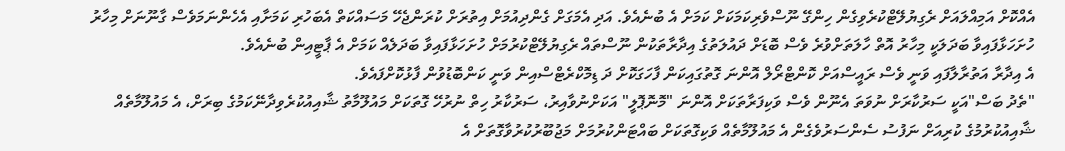އެއްކޮށް އަމިއްލައަށް ރެގިޔުލޭޓްކުރެވިގެން ހިންގޭ ނޫސްވެރިކަމަކަށް ކަމަށް އެ ބުނެއެވެ. އަދި އެމަގަށް ގެންދިއުމަށް އިތުރަށް ކުރަންޖެހޭ މަސައްކަތް އެބަހުރި ކަމަށާއި އެހެންނަމަވެސް ގާނޫނަށް މިހާރު ހުށަހަޅާފައިވާ ބަދަލަކީ މިހާރު އޮތް ހާލަތަށްވުރެ ވެސް ބޮޑަށް ދައުލަތުގެ އިދާރާތަކުން ނޫސްތައް ރެގިޔުލޭޓްކުރުމަށް ހުށަހަޅާފައިވާ ބަދަލެއް ކަމަށް އެ ޕާޓީއިން ބުނެއެވެ.
އެ އިދާރާ އަތުރާލާފައި ވަނީ ވެސް ރައީސްއަށް ކޮންޓްރޯލް އޮންނަ ގޮތުގައިކަން ފާހަގަކޮށް ދަ ޑިމޮކްރެޓްސްއިން ވަނީ ކަންބޮޑުވުން ފާޅުކޮށްފައެވެ.
"ތެދު ބަސް"އަކީ ސަރުކާރަށް ނުވަތަ އެނޫން ވެސް ވަކިފަރާތަކަށް އޮންނަ "މޮނޮޕޮލީ" އަކަށްނުވާއިރު، ސަރުކާރު ހިތް ނުރުހޭ ގޮތަކަށް މައުލޫމާތު ޝާއިއުކުރެވިދާނޭކަމުގެ ބިރަށް، އެ މައުލޫމާތެއް ޝާއިއުކުރުމުގެ ކުރިއަށް ނަފުސު ސެންސަރުވެގެން އެ މައުލޫމާތެއް ވަކިގޮތަކަށް ބައްޓަންކުރުމަށް މަޖުބޫރުކުރުވާގޮތަށް އެ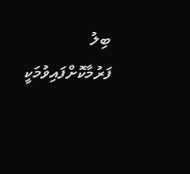ބިލު ފަރުމާކޮށްފައިވުމަކީ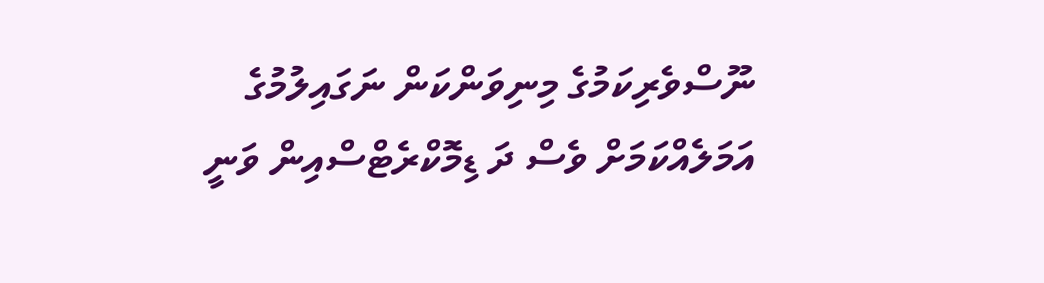ނޫސްވެރިކަމުގެ މިނިވަންކަން ނަގައިލުމުގެ އަމަލެއްކަމަށް ވެސް ދަ ޑިމޮކްރެޓްސްއިން ވަނީ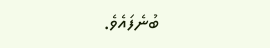ބުނެފައެވެ.